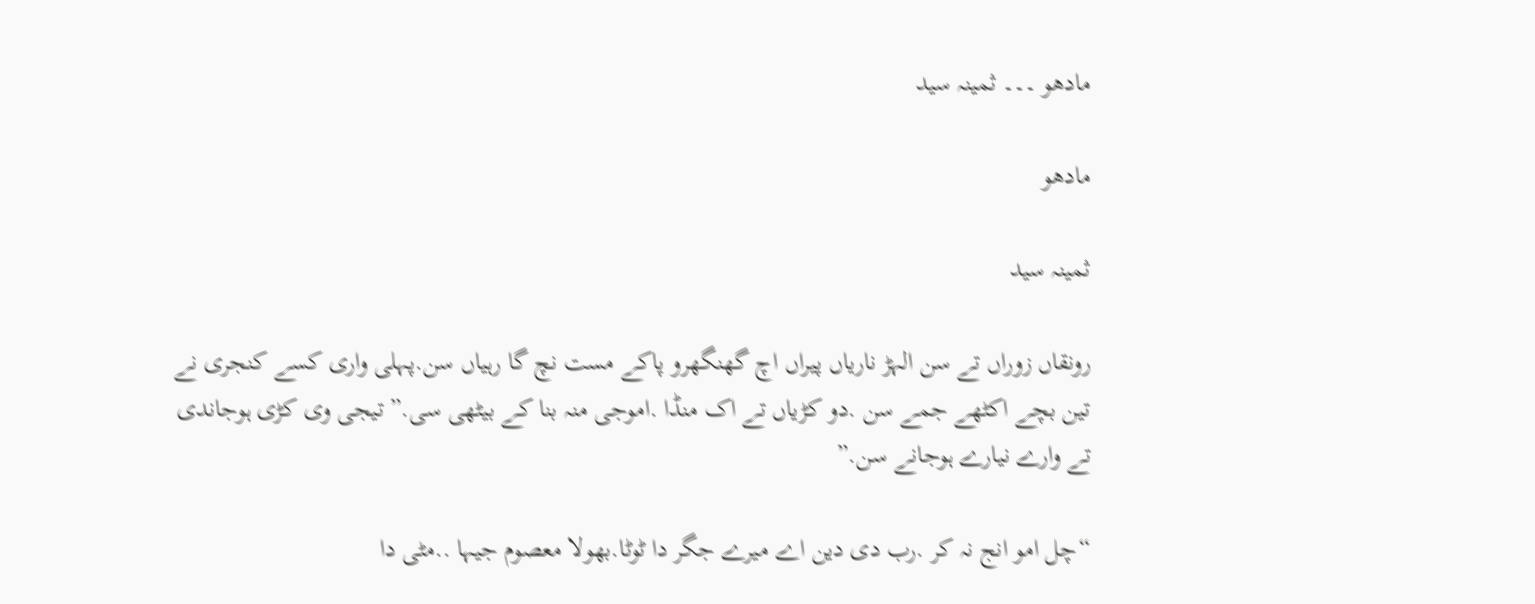مادھو ۔۔۔ ثمینہ سید

مادھو

ثمینہ سید

رونقاں زوراں تے سن الہڑ ناریاں پیراں اچ گھنگھرو پاکے مست نچ گا رہیاں سن.پہلی واری کسے کنجری نے تین بچے اکٹھے جمے سن .دو کڑیاں تے اک منڈا .اموجی منہ بنا کے بیٹھی سی.”تیجی وی کڑی ہوجاندی تے وارے نیارے ہوجانے سن.”

“چل امو انج نہ کر .رب دی دین اے میرے جگر دا ٹوٹا.بھولا معصوم جیہا ..مٹی دا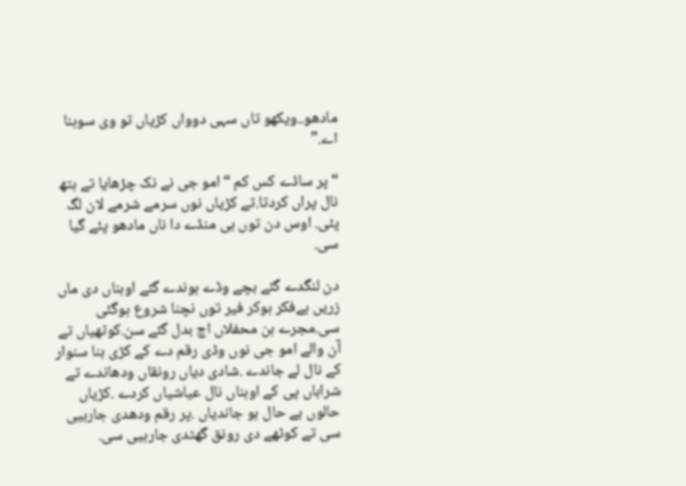مادھو..ویکھو تاں سہی دوواں کڑیاں تو وی سوہنا اے.”

“پر ساڈے کس کم “امو جی نے نک چڑھایا تے ہتھ نال پراں کردتا.تے کڑیاں نوں سرمے شرمے لان لگ پئی. اوس دن توں ہی منڈے دا ناں مادھو پئے گیا سی.

دن لنگدے گئے بچے وڈے ہوندے گئے اوہناں دی ماں زریں بےفکر ہوکر فیر توں نچنا شروع ہوگئی سی.مجرے ہن محفلاں اچ بدل گئے سن.کوٹھیاں تے آن والے امو جی نوں وڈی رقم دے کے کڑی بنا سنوار کے نال لے جاندے .شادی دیاں رونقاں ودھاندے تے شراباں پی کے اوہناں نال عیاشیاں کردے .کڑیاں حالوں بے حال ہو جاندیاں .پر رقم ودھدی جارہیی سی تے کوٹھے دی رونق گھٹدی جارہیی سی.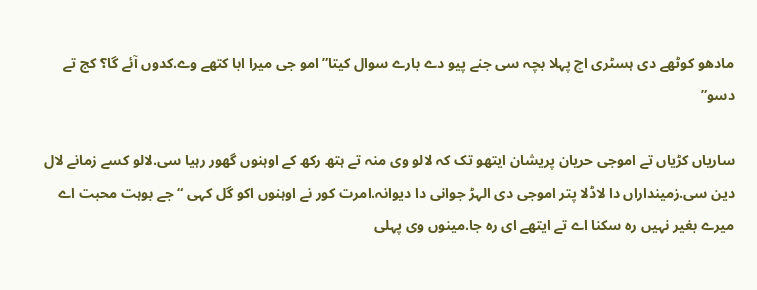مادھو کوٹھے دی ہسٹری اچ پہلا بچہ سی جنے پیو دے بارے سوال کیتا”امو جی میرا ابا کتھے وے.کدوں آئے گا؟ کج تے دسو”

ساریاں کڑیاں تے اموجی حریان پریشان ایتھو تک کہ لالو وی منہ تے ہتھ رکھ کے اوہنوں گھور رہیا سی.لالو کسے زمانے لال دین سی.زمینداراں دا لاڈلا پتر اموجی دی الہڑ جوانی دا دیوانہ.امرت کور نے اوہنوں اکو گل کہی “جے بوہت محبت اے میرے بغیر نہیں رہ سکنا اے تے ایتھے ای رہ جا.مینوں وی پہلی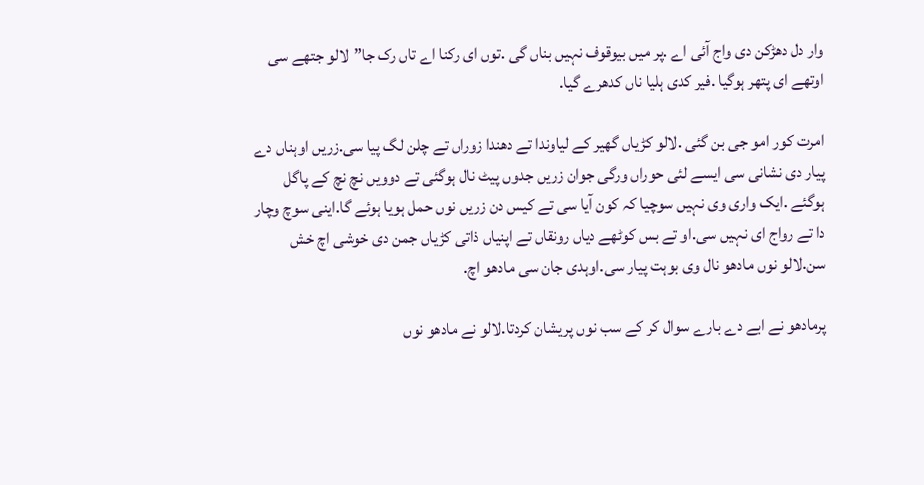وار دل دھڑکن دی واج آئی اے .پر میں بیوقوف نہیں بناں گی .توں ای رکنا اے تاں رک جا”لالو جتھے سی اوتھے ای پتھر ہوگیا .فیر کدی ہلیا ناں کدھرے گیا.

امرت کور امو جی بن گئی .لالو کڑیاں گھیر کے لیاوندا تے دھندا زوراں تے چلن لگ پیا سی.زریں اوہناں دے پیار دی نشانی سی ایسے لئی حوراں ورگی جوان زریں جدوں پیٹ نال ہوگئی تے دوویں نچ نچ کے پاگل ہوگئے .ایک واری وی نہیں سوچیا کہ کون آیا سی تے کیس دن زریں نوں حمل ہویا ہوئے گا.اینی سوچ وچار دا تے رواج ای نہیں سی.او تے بس کوٹھے دیاں رونقاں تے اپنیاں ذاتی کڑیاں جمن دی خوشی اچ خش سن.لالو نوں مادھو نال وی بوہت پیار سی.اوہدی جان سی مادھو اچ.

پرمادھو نے ابے دے بارے سوال کر کے سب نوں پریشان کردتا.لالو نے مادھو نوں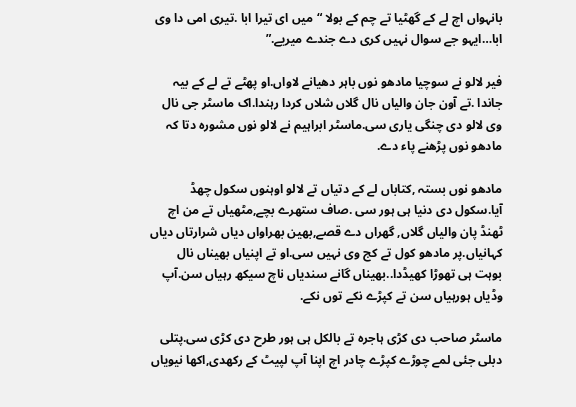بانہواں اچ لے کے گھٹیا تے چم کے بولا “میں ای تیرا ابا .تیری امی دا وی ابا…ایہو جے سوال نہیں کری دے جندے میریے.”

فیر لالو نے سوچیا مادھو نوں باہر دھیانے لاواں.او پھٹے تے لے کے بیہ جاندا .تے آون جان والیاں نال گلاں شلاں کردا رہندا.اک ماسٹر جی نال وی لالو دی چنگی یاری سی.ماسٹر ابراہیم نے لالو نوں مشورہ دتا کہ مادھو نوں پڑھنے پاء دے.

مادھو نوں بستہ ,کتاباں لے کے دتیاں تے لالو اوہنوں سکول چھڈ آیا.سکول دی دنیا ہی ہور سی .صاف ستھرے بچے,مٹھیاں تے من اچ ٹھنڈ پان والیاں گلاں, گھراں دے قصے,بھین بھراواں دیاں شرارتاں دیاں کہانیاں.پر مادھو کول تے کج وی نہیں سی.او تے اپنیاں بھیناں نال بوہت ہی تھوڑا کھیڈدا..بھیناں گانے سندیاں ناچ سیکھ رہیاں سن.آپ وڈیاں ہورہیاں سن تے کپڑے نکے توں نکے.

ماسٹر صاحب دی کڑی ہاجرہ تے بالکل ہی ہور طرح دی کڑی سی.پتلی دبلی جئی لمے چوڑے کپڑے چادر اچ اپنا آپ لپیٹ کے رکھدی,اکھا نیویاں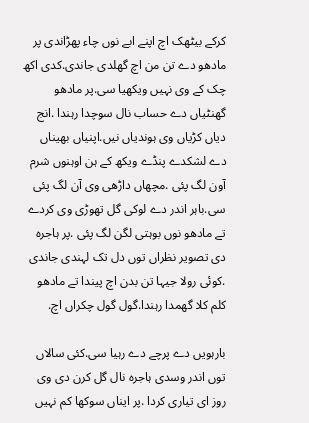کرکے بیٹھک اچ اپنے ابے نوں چاء پھڑاندی پر مادھو دے تن من اچ گھلدی جاندی.کدی اکھ چک کے وی نہیں ویکھیا سی.پر مادھو گھنٹیاں دے حساب نال سوچدا رہندا .انج دیاں کڑیاں وی ہوندیاں نیں.اپنیاں بھیناں دے لشکدے پنڈے ویکھ کے ہن اوہنوں شرم آون لگ پئی .مچھاں داڑھی وی آن لگ پئی سی.باہر اندر دے لوکی گل تھوڑی وی کردے تے مادھو نوں بوہتی لگن لگ پئی .پر ہاجرہ دی تصویر نظراں توں دل تک لہندی جاندی .کوئی رولا جیہا تن بدن اچ پیندا تے مادھو کلم کلا گھمدا رہندا.گول گول چکراں اچ.

بارہویں دے پرچے دے رہیا سی.کئی سالاں توں اندر وسدی ہاجرہ نال گل کرن دی وی روز ای تیاری کردا .پر ایناں سوکھا کم نہیں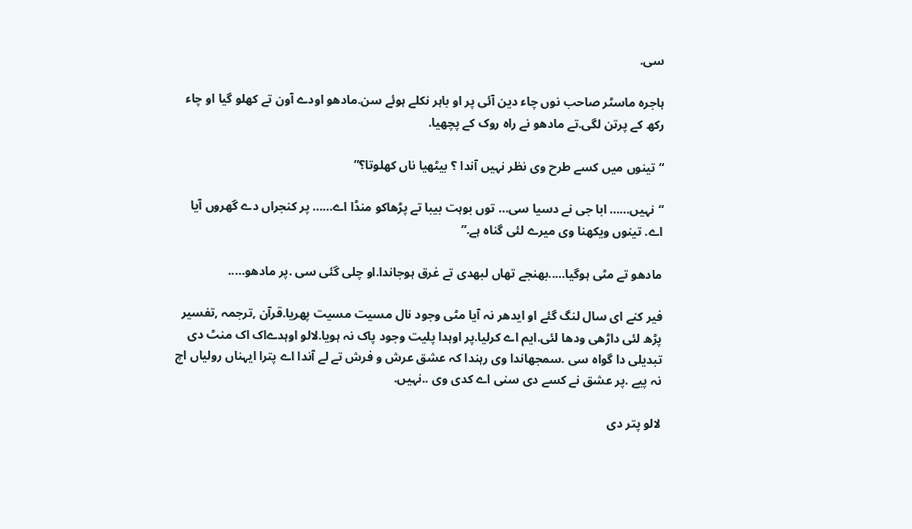سی.

ہاجرہ ماسٹر صاحب نوں چاء دین آئی پر او باہر نکلے ہوئے سن.مادھو اودے آون تے کھلو گیا او چاء رکھ کے پرتن لگی.تے مادھو نے راہ روک کے پچھیا.

“تینوں میں کسے طرح وی نظر نہیں آندا ؟ بیٹھیا ناں کھلوتا؟”

“نہیں…… ابا جی نے دسیا سی… توں بوہت بیبا تے پڑھاکو منڈا اے…… پر کنجراں دے گھروں آیا اے. تینوں ویکھنا وی میرے لئی گناہ ہے.”

مادھو تے مٹی ہوگیا…..بھنجے تھاں لبھدی تے غرق ہوجاندا.او چلی گئی سی .پر مادھو…..

فیر کنے ای سال لنگ گئے او ایدھر نہ آیا مٹی وجود نال مسیت مسیت پھریا.قرآن ,ترجمہ ,تفسیر پڑھ لئی داڑھی ودھا لئی.ایم اے کرلیا.پر اوہدا پلیت وجود پاک نہ ہویا.لالو اوہدےاک اک منٹ دی تبدیلی دا گواہ سی .سمجھاندا وی رہندا کہ عشق عرش و فرش تے لے آندا اے پترا ایہناں رولیاں اچ نہ پیے .پر عشق نے کسے دی سنی اے کدی وی ..نہیں.

لالو پتر دی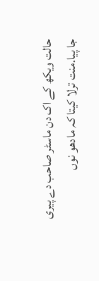حالت ویکھ کے اک دن ماسٹر صاحب دے پیری جا پیا.منت ترلا کیتا کہ مادھو نوں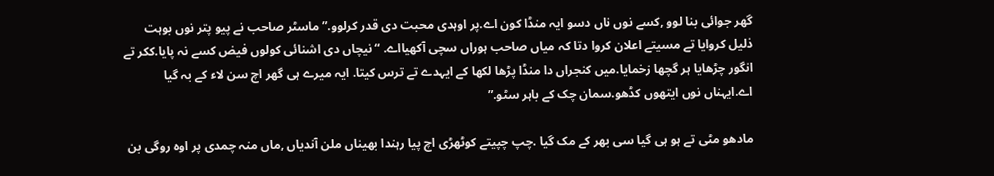گھر جوائی بنا لوو ,کسے نوں ناں دسو ایہ منڈا کون اے.پر اوہدی محبت دی قدر کرلوو.” ماسٹر صاحب نے پیو پتر نوں بوہت ذلیل کروایا تے مسیتے اعلان کروا دتا کہ میاں صاحب ہوراں سچی آکھیااے. “نیچاں دی اشنائی کولوں فیض کسے نہ پایا.ککر تے انگور چڑھایا ہر گچھا زخمایا.میں کنجراں دا منڈا پڑھا لکھا کے ایہدے تے ترس کیتا. ایہ میرے ہی گھر اچ سن لاء کے بہ گیا اے.ایہناں نوں ایتھوں کڈھو.سمان چک کے باہر سٹو.”

مادھو مٹی تے ہو ہی گیا سی بھر کے مک گیا .چپ چپیتے کوٹھڑی اچ پیا رہندا بھیناں ملن آندیاں ,ماں منہ چمدی پر اوہ روگی بن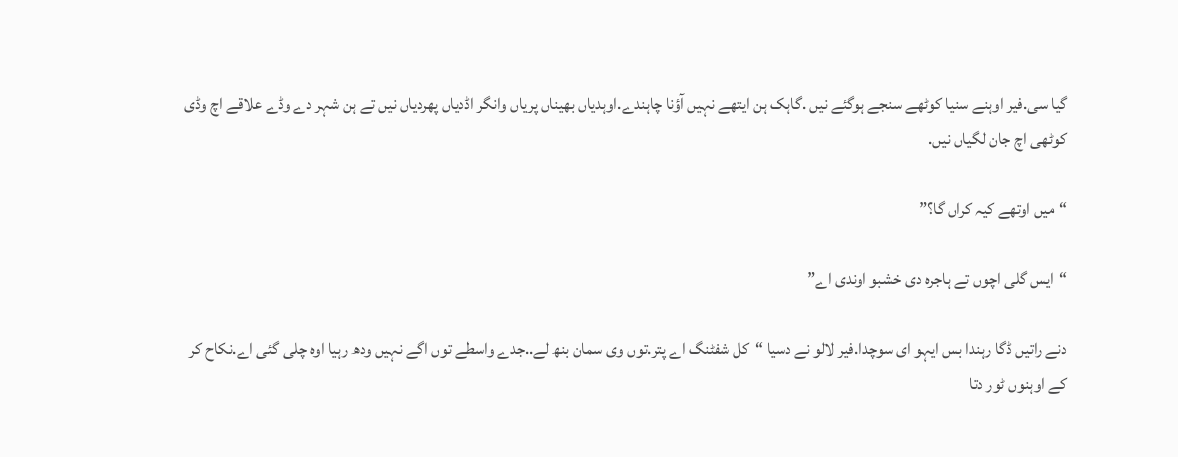گیا سی.فیر اوہنے سنیا کوٹھے سنجے ہوگئے نیں .گاہک ہن ایتھے نہیں آؤنا چاہندے.اوہدیاں بھیناں پریاں وانگر اڈدیاں پھردیاں نیں تے ہن شہر دے وڈے علاقے اچ وڈی کوٹھی اچ جان لگیاں نیں.

“میں اوتھے کیہ کراں گا؟”

“ایس گلی اچوں تے ہاجرہ دی خشبو اوندی اے”

دنے راتیں ڈگا رہندا بس ایہو ای سوچدا.فیر لالو نے دسیا “کل شفٹنگ اے پتر.توں وی سمان بنھ لے..جدے واسطے توں اگے نہیں ودھ رہیا اوہ چلی گئی اے.نکاح کر کے اوہنوں ٹور دتا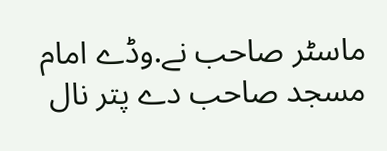ماسٹر صاحب نے.وڈے امام مسجد صاحب دے پتر نال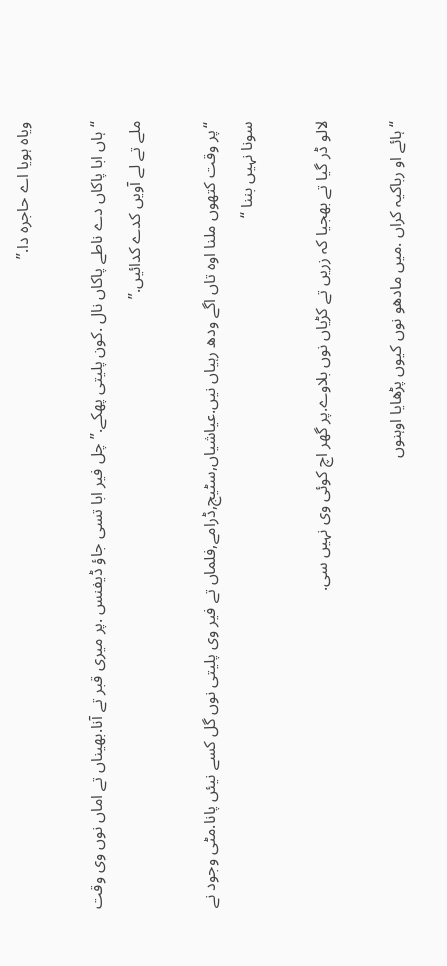ویاہ ہویا اے حاجرہ دا.”

“ہاں ابا پاکاں دے ناطے پاکاں نال .کون پلیتی پھکے.”چل فیر ابا تسی جاؤ ڈیفنس .پر میری قبر تے آنا.بھیناں تے اماں نوں وی وقت ملے تے لے آویں کدے کدائیں.”

“پر وقت کتھوں ملنا اوہ تاں اگے ودھ رہیاں نیں.عیاشیاں,سٹیج,ڈرامے,فلماں تے فیر وی پلیتی نوں گل کسے نیئں پانا.مٹی وجود نے سونا نہیں بننا “

لالو ڈر گیا تے بھجیا کہ زریں تے کڑیاں نوں بلاوے.پر گھر اچ کوئی وی نہیں سی.

“ہائے او رباکیہ کراں .میں مادھو نوں کیوں پڑھایا اوہنوں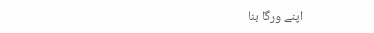اپنے ورگا بنا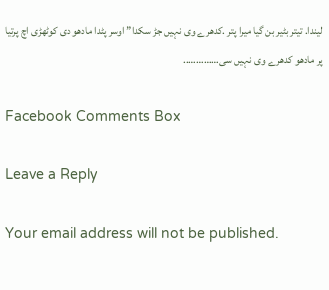لیندا. تیتر بٹیر بن گیا میرا پتر .کدھرے وی نہیں جڑ سکدا” اوسر پٹدا مادھو دی کوٹھڑی اچ پرتیا پر مادھو کدھرے وی نہیں سی…………..

Facebook Comments Box

Leave a Reply

Your email address will not be published.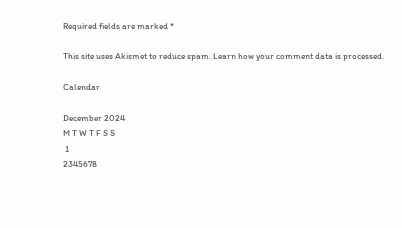Required fields are marked *

This site uses Akismet to reduce spam. Learn how your comment data is processed.

Calendar

December 2024
M T W T F S S
 1
2345678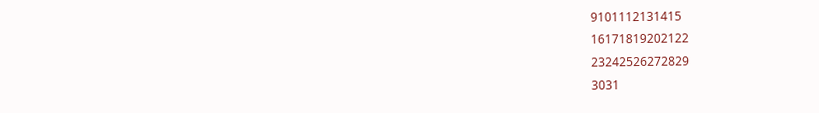9101112131415
16171819202122
23242526272829
3031